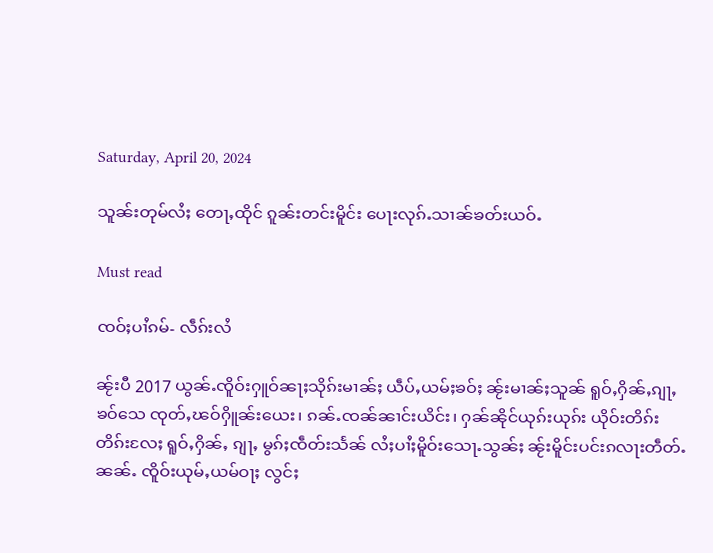Saturday, April 20, 2024

သူၼ်းတုမ်လႆႈ တေႃႇထိုင် ၵူၼ်းတင်းမိူင်း ပေႃးလုၵ်ႉသၢၼ်ၶတ်းယဝ်ႉ

Must read

ၸဝ်ႈပၢႆၵမ်- လဵၵ်းလႆ

ၼႂ်းပီ 2017 ယွၼ်ႉၸိူဝ်းႁူဝ်ၼႃႈသိုၵ်းမၢၼ်ႈ ယဵပ်ႇယမ်ႈၶဝ်ႈ ၼႂ်းမၢၼ်ႈသူၼ် ရူဝ်ႇႁိၼ်ႇၵျႃႇၶဝ်သေ ၸုတ်ႇၽဝ်ႁိူၼ်းယေး၊ ၵၼ်ႉၸၼ်ၼၢင်းယိင်း၊ ႁၼ်ၼိုင်ယုၵ်းယုၵ်း ယိုဝ်းတိၵ်းတိၵ်းလႄႈ ရူဝ်ႇႁိၼ်ႇ ၵျႃႇ မွၵ်ႈၸဵတ်းသႅၼ် လႆႈပၢႆႈမိူဝ်းသေႃႉသွၼ်ႈ ၼႂ်းမိူင်းပင်းၵလႃးတဵတ်ႉၼၼ်ႉ ၸိူဝ်းယုမ်ႇယမ်ဝႃႈ လွင်ႈ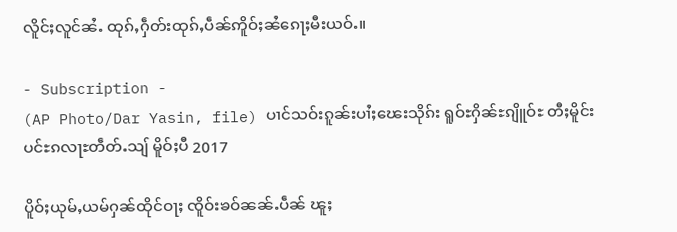လိူင်ႈလူင်ၼႆႉ ထုၵ်ႇႁဵတ်းထုၵ်ႇပဵၼ်ဢိူဝ်ႈၼႆၵေႃႈမီးယဝ်ႉ။

- Subscription -
(AP Photo/Dar Yasin, file) ပၢင်သဝ်းၵူၼ်းပၢႆႈၽေးသိုၵ်း ရူဝ်ႊႁိၼ်ႊၵျိူဝ်ႊ တီႈမိူင်းပင်ႊၵလႃႊတဵတ်ႉသျ် မိူဝ်ႈပီ 2017

ပိူဝ်ႈယုမ်ႇယမ်ႁၼ်ထိုင်ဝႃႈ ၸိူဝ်းၶဝ်ၼၼ်ႉပဵၼ် ၽူႈ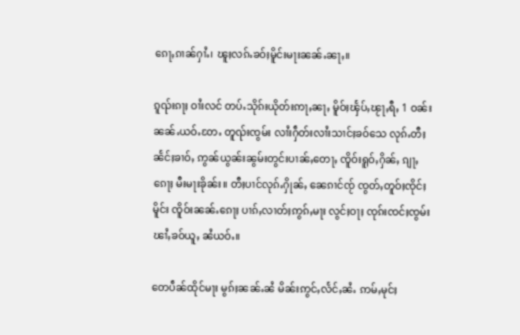ၵေႃႇၵၢၼ်ႁၢႆႉ၊ ၽူႈလၵ်ႉၶဝ်ႈမိူင်းမႃးၼၼ်ႉၼႃႇ။

ၵူၺ်းၵႃႈ ဝၢႆးလင် တပ်ႉသိုၵ်းယိုတ်းဢႃႇၼႃႇ မိူဝ်ႈၾႅပ်ႇၽႂႃႇရီႇ 1 ဝၼ်းၼၼ်ႉယဝ်ႉတႄႉ တူၺ်းၸွမ်း လၢႆးႁဵတ်းလၢႆးသၢင်ႈၶဝ်သေ လုၵ်ႉတီႈၼႅင်ႈၶၢဝ်ႇ ဢွၼ်ယွၼ်းၼွမ်းတွင်းပၢၼ်ႇတေႃႇ ၸိူဝ်းရူဝ်ႇႁိၼ်ႇ ၵျႃႇၵေႃႈ မီးမႃးၶိုၼ်း။ တီႈပၢင်လုၵ်ႉႁိုၼ်ႇ ၼေၵၢင်ၸႂ် ၸွတ်ႇတူဝ်ႈၸိုင်ႈမိူင်း ၸိူဝ်းၼၼ်ႉၵေႃႈ ပၢၵ်ႇလၢတ်ႈဢွၵ်ႇမႃး လွင်ႈဝႃႈ ၸုၵ်းၸင်ႈၸွမ်းၽၢႆႇၶဝ်ယူႇ ၼႆယဝ်ႉ။

တေပဵၼ်ထိုင်မႃး မွၵ်ႈၼၼ်ႉၼႆ မိၼ်းဢွင်ႇလႅင်ႇၼႆႉ ဢမ်ႇမုင်ႈ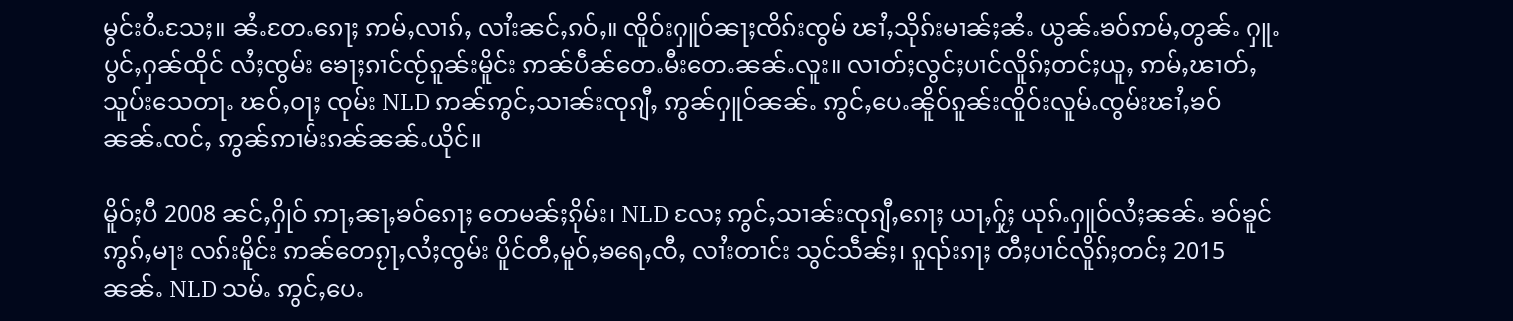မွင်းဝႆႉသႄႈ။ ၼႆႉတႄႉၵေႃႈ ဢမ်ႇလၢၵ်ႇ လၢႆးၼင်ႇၵဝ်ႇ။ ၸိူဝ်းႁူဝ်ၼႃႈၸိၵ်းၸွမ် ၽၢႆႇသိုၵ်းမၢၼ်ႈၼႆႉ ယွၼ်ႉၶဝ်ဢမ်ႇတွၼ်ႉ ႁူႉပွင်ႇႁၼ်ထိုင် လႆႈၸွမ်း ၶေႃႈၵၢင်ၸႂ်ၵူၼ်းမိူင်း ဢၼ်ပဵၼ်တေႉမီးတေႉၼၼ်ႉလူး။ လၢတ်ႈလွင်ႈပၢင်လိူၵ်ႈတင်ႈယူႇ ဢမ်ႇၽၢတ်ႇသူပ်းသေတႃႉ ၽဝ်ႇဝႃႈ ၸုမ်း NLD ဢၼ်ဢွင်ႇသၢၼ်းၸုၵျီႇ ဢွၼ်ႁူဝ်ၼၼ်ႉ ဢွင်ႇပေႉၼိူဝ်ၵူၼ်းၸိူဝ်းလူမ်ႉၸွမ်းၽၢႆႇၶဝ်ၼၼ်ႉၸင်ႇ ဢွၼ်ဢၢမ်းၵၼ်ၼၼ်ႉယိုင်။

မိူဝ်ႈပီ 2008 ၼင်ႇႁိုဝ် ဢႃႇၼႃႇၶဝ်ၵေႃႈ တေမၼ်ႈၵိုမ်း၊ NLD လႄႈ ဢွင်ႇသၢၼ်းၸုၵျီႇၵေႃႈ ယႃႇႁႂ်ႈ ယုၵ်ႉႁူဝ်လႆႈၼၼ်ႉ ၶဝ်ၶူင်ဢွၵ်ႇမႃး လၵ်းမိူင်း ဢၼ်တေၵႂႃႇလႆႈၸွမ်း ပိူင်တီႇမူဝ်ႇၶရေႇၸီႇ လၢႆးတၢင်း သွင်သဵၼ်ႈ၊ ၵူၺ်းၵႃႈ တီႈပၢင်လိူၵ်ႈတင်ႈ 2015 ၼၼ်ႉ NLD သမ်ႉ ဢွင်ႇပေႉ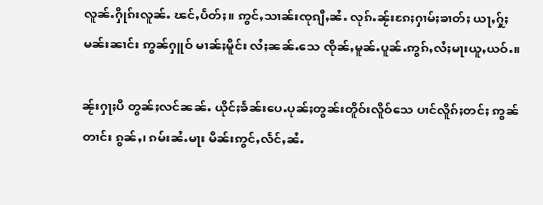လူၼ်ႉႁိုၵ်းလူၼ်ႉ ၽင်ႇပႅတ်ႈ။ ဢွင်ႇသၢၼ်းၸုၵျီႇၼႆႉ လုၵ်ႉၼႂ်းၵႄႈႁၢမ်ႈၶၢတ်ႈ ယႃႇႁႂ်ႈမၼ်းၼၢင်း ဢွၼ်ႁူဝ် မၢၼ်ႈမိူင်း လႆႈၼၼ်ႉသေ ၸိုၼ်ႇမူၼ်ႉပူၼ်ႉဢွၵ်ႇလႆႈမႃးယူႇယဝ်ႉ။

ၼႂ်းႁႃႈပီ တွၼ်ႈလင်ၼၼ်ႉ ယိုင်ႈၶႅၼ်းပေႉပုၼ်ႈတွၼ်းတိူဝ်းလိူဝ်သေ ပၢင်လိူၵ်ႈတင်ႈ ဢွၼ်တၢင်း ၵွၼ်ႇ၊ ၵမ်းၼႆႉမႃး မိၼ်းဢွင်ႇလႅင်ႇၼႆႉ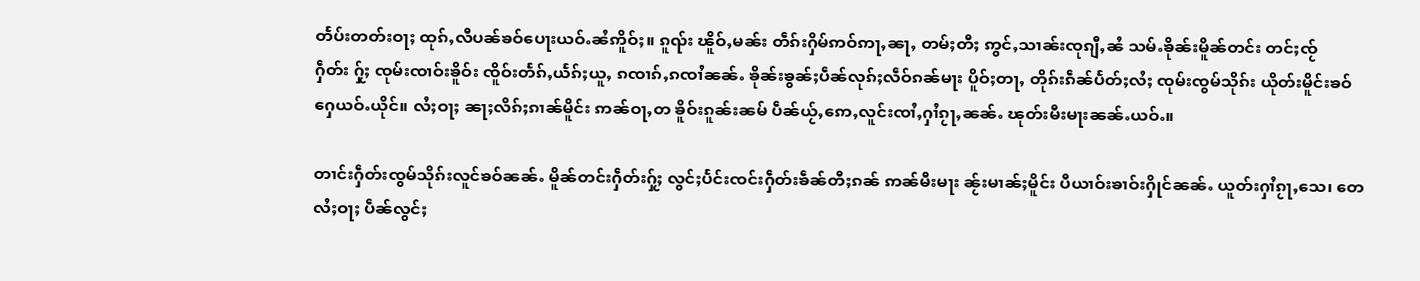တႅပ်းတတ်းဝႃႈ ထုၵ်ႇလီပၼ်ၶဝ်ပေႃးယဝ်ႉၼႆဢိူဝ်ႈ။ ၵူၺ်း ၽိူဝ်ႇမၼ်း တဵၵ်းႁိမ်ဢဝ်ဢႃႇၼႃႇ တမ်ႈတီႈ ဢွင်ႇသၢၼ်းၸုၵျီႇၼႆ သမ်ႉၶိုၼ်းမိူၼ်တင်း တင်ႈၸႂ်ႁဵတ်း ႁႂ်ႈ ၸုမ်းၸၢဝ်းၶိူဝ်း ၸိူဝ်းတႅၵ်ႇယႅၵ်ႈယူႇ ၵၸၢၵ်ႇၵၸၢႆၼၼ်ႉ ၶိုၼ်းၶွၼ်ႈပဵၼ်လုၵ်ႈလဵဝ်ၵၼ်မႃး ပိူဝ်ႈတႃႇ တိုၵ်းၵဵၼ်ပႅတ်ႈလႆႈ ၸုမ်းၸွမ်သိုၵ်း ယိုတ်းမိူင်းၶဝ်ႁေယဝ်ႉယိုင်။ လႆႈဝႃႈ ၼႃႈလိၵ်ႈၵၢၼ်မိူင်း ဢၼ်ဝႃႇတ ၶိူဝ်းၵူၼ်းၼမ် ပဵၼ်ယႂ်ႇဢေႇလူင်းၸၢႆႇႁၢႆၵႂႃႇၼၼ်ႉ ၽုတ်းမီးမႃးၼၼ်ႉယဝ်ႉ။

တၢင်းႁဵတ်းၸွမ်သိုၵ်းလူင်ၶဝ်ၼၼ်ႉ မိူၼ်တင်းႁဵတ်းႁႂ်ႈ လွင်ႈပႅင်းၸင်းႁဵတ်းၶဵၼ်တီႈၵၼ် ဢၼ်မီးမႃး ၼႂ်းမၢၼ်ႈမိူင်း ပီယၢဝ်းၶၢဝ်းႁိုင်ၼၼ်ႉ ယူတ်းႁၢႆၵႂႃႇသေ၊ တေလႆႈဝႃႈ ပဵၼ်လွင်ႈ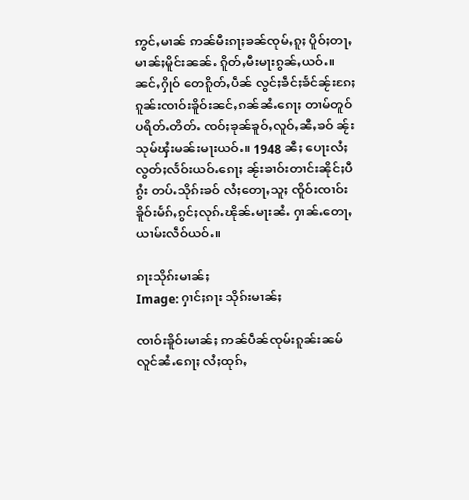ဢွင်ႇမၢၼ် ဢၼ်မီးၵႃႈၶၼ်ၸုမ်ႇၵူႈ ပိူဝ်ႈတႃႇမၢၼ်ႈမိူင်းၼၼ်ႉ ၵိူတ်ႇမီးမႃးၵွၼ်ႇယဝ်ႉ။ ၼင်ႇႁိုဝ် တေၵိူတ်ႇပဵၼ် လွင်ႈၶဵင်ႈၶႅင်ၼႂ်းၵႄႈ ၵူၼ်းၸၢဝ်းၶိူဝ်းၼင်ႇၵၼ်ၼႆႉၵေႃႈ တၢမ်တူဝ်ပရိတ်ႉတိတ်ႉ ၸဝ်ႈၶုၼ်ၶူဝ်ႇလူဝ်ႇၼီႇၶဝ် ၼႂ်းသုမ်ၾႆးမၼ်းမႃးယဝ်ႉ။ 1948 ၼီႈ ပေႃးလႆႈလွတ်ႈလႅဝ်းယဝ်ႉၵေႃႈ ၼႂ်းၶၢဝ်းတၢင်းၼိုင်ႈပီၵွႆး တပ်ႉသိုၵ်းၶဝ် လႆႈတေႃႇသူႈ ၸိူဝ်းၸၢဝ်းၶိူဝ်းမႅၵ်ႇၵွင်ႈလုၵ်ႉၽိုၼ်ႉမႃးၼႆႉ ႁၢၼ်ႉတေႃႇယၢမ်းလဵဝ်ယဝ်ႉ။

ၵႃးသိုၵ်းမၢၼ်ႈ
Image: ႁၢင်ႈၵႃး သိုၵ်းမၢၼ်ႈ

ၸၢဝ်းၶိူဝ်းမၢၼ်ႈ ဢၼ်ပဵၼ်ၸုမ်းၵူၼ်းၼမ်လူင်ၼႆႉၵေႃႈ လႆႈထုၵ်ႇ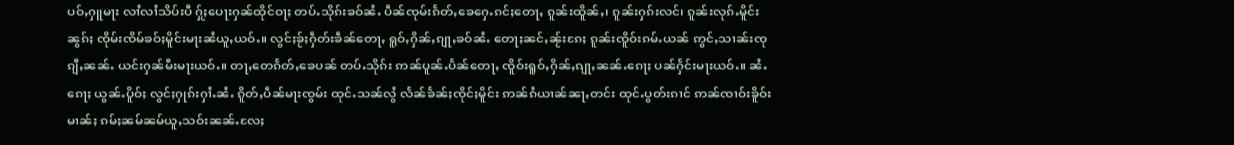ပဝ်ႇႁူမႃး လၢႆလၢႆသိပ်းပီ ႁႂ်ႈပေႃးႁၼ်ထိုင်ဝႃႈ တပ်ႉသိုၵ်းၶဝ်ၼႆႉ ပဵၼ်ၸုမ်းၵႅတ်ႇၶေႁေႉၵင်ႈတေႃႇ ၵူၼ်းထိူၼ်ႇ၊ ၵူၼ်းႁၵ်းလင်၊ ၵူၼ်းလုၵ်ႉမိူင်းၼွၵ်ႈ ၸိုမ်းၸိမ်ၶဝ်ႈမိူင်းမႃးၼႆယူႇယဝ်ႉ။ လွင်ႈၶႂ်ႈႁဵတ်းၶဵၼ်တေႃႇ ရူဝ်ႇႁိၼ်ႇၵျႃႇၶဝ်ၼႆႉ တေႃႈၼင်ႇၼႂ်းၵႄႈ ၵူၼ်းၸိူဝ်းၵမ်ႉယၼ် ဢွင်ႇသၢၼ်းၸုၵျီႇၼၼ်ႉ ယင်းႁၼ်မီးမႃးယဝ်ႉ။ တႃႇတေၵႅတ်ႇၶေပၼ် တပ်ႉသိုၵ်း ဢၼ်ပူၼ်ႉပႅၼ်တေႃႇ ၸိူဝ်းရူဝ်ႇႁိၼ်ႇၵျႃႇၼၼ်ႉၵေႃႈ ပၼ်ႁႅင်းမႃးယဝ်ႉ။ ၼႆႉၵေႃႈ ယွၼ်ႉပိူဝ်ႈ လွင်ႈႁုၵ်းႁၢႆႉၼႆႉ ၵိူတ်ႇပဵၼ်မႃးၸွမ်း ထုင်ႉသၼ်လွႆ လႅၼ်ၶႅၼ်ႈၸိုင်ႈမိူင်း ဢၼ်ၵႆယၢၼ်ၼႃႇတင်း ထုင်ႉပွတ်းၵၢင် ဢၼ်ၸၢဝ်းၶိူဝ်းမၢၼ်ႈ ၵမ်ႈၼမ်ၼမ်ယူႇသဝ်းၼၼ်ႉလႄႈ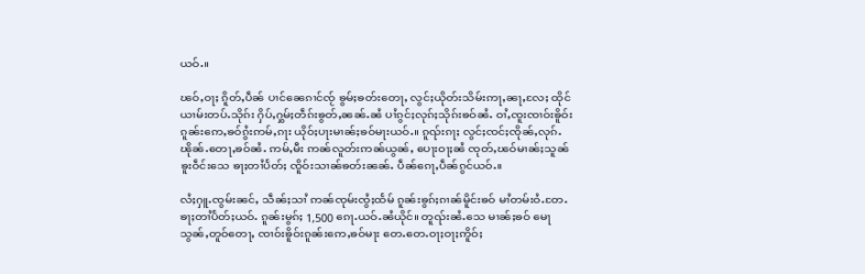ယဝ်ႉ။

ၽဝ်ႇဝႃႈ ၵိူတ်ႇပဵၼ် ပၢင်ၼေၵၢင်ၸႂ် ၶွမ်ႈၶတ်းတေႃႇ လွင်ႈယိုတ်းသိမ်းဢႃႇၼႃႇလႄႈ ထိုင်ယၢမ်းတပ်ႉသိုၵ်း ႁိပ်ႇႁွမ်ႈတဵၵ်းၶွတ်ႇၼၼ်ႉၼႆ ပၢႆၵွင်ႈလုၵ်ႈသိုၵ်းၶဝ်ၼႆႉ ဝၢႆႇၸူးၸၢဝ်းၶိူဝ်းၵူၼ်းဢေႇၶဝ်ၵွႆးဢမ်ႇၵႃး ယိုဝ်ႈပႃးမၢၼ်ႈၶဝ်မႃးယဝ်ႉ။ ၵူၺ်းၵႃႈ လွင်ႈၸင်ႈၸိုၼ်ႇလုၵ်ႉၽိုၼ်ႉတေႃႇၶဝ်ၼႆႉ ဢမ်ႇမီး ဢၼ်လူတ်းဢၼ်ယွၼ်ႇ ပေႃးဝႃႈၼႆ ၸုတ်ႇၽဝ်မၢၼ်ႈသူၼ်ၶူးဝဵင်းသေ ၶႃႈတၢႆပႅတ်ႈ ၸိူဝ်းသၢၼ်ၶတ်းၼၼ်ႉ ပဵၼ်ၵေႃႇပဵၼ်ၵွင်ယဝ်ႉ။

လႆႈႁူႉၸွမ်းၼင်ႇ သဵၼ်ႈသၢႆ ဢၼ်ၸုမ်းၸွႆႈထႅမ် ၵူၼ်းၶွၵ်ႈၵၢၼ်မိူင်းၶဝ် မၢႆတမ်းဝႆႉတႄႉ ၶႃႈတၢႆပႅတ်ႈယဝ်ႉ ၵူၼ်းမွၵ်ႈ 1,500 ၵေႃႉယဝ်ႉၼႆယိုင်။ တူၺ်းၼႆႉသေ မၢၼ်ႈၶဝ် မေႃသွၼ်ႇတူဝ်တေႃႇ ၸၢဝ်းၶိူဝ်းၵူၼ်းဢေႇၶဝ်မႃး တေႉတေႉဝႃႈဝႃႈဢိူဝ်ႈ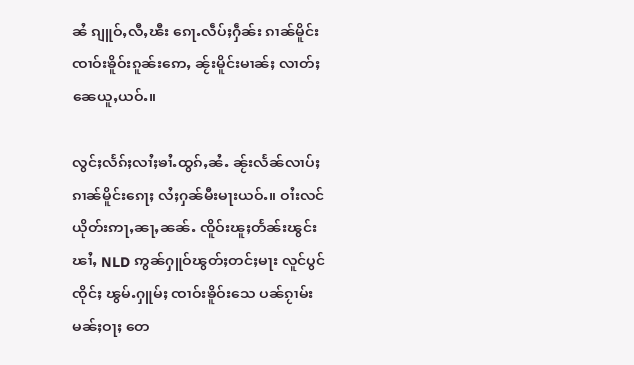ၼႆ ၵျူဝ်ႇလီႇၽီး ၵေႃႉလဵပ်ႈႁဵၼ်း ၵၢၼ်မိူင်း ၸၢဝ်းၶိူဝ်းၵူၼ်းဢေႇ ၼႂ်းမိူင်းမၢၼ်ႈ လၢတ်ႈၼေယူႇယဝ်ႉ။

လွင်ႈလႅၵ်ႈလၢႆႈၶၢႆႉထွၵ်ႇၼႆႉ ၼႂ်းလႅၼ်လၢပ်ႈၵၢၼ်မိူင်းၵေႃႈ လႆႈႁၼ်မီးမႃးယဝ်ႉ။ ဝၢႆးလင် ယိုတ်းဢႃႇၼႃႇၼၼ်ႉ ၸိူဝ်းၽူႈတႅၼ်းၽွင်း ၽၢႆႇ NLD ဢွၼ်ႁူဝ်ၽွတ်ႈတင်ႈမႃး လူင်ပွင်ၸိုင်ႈ ၽွမ်ႉႁူမ်ႈ ၸၢဝ်းၶိူဝ်းသေ ပၼ်ၵႂၢမ်းမၼ်ႈဝႃႈ တေ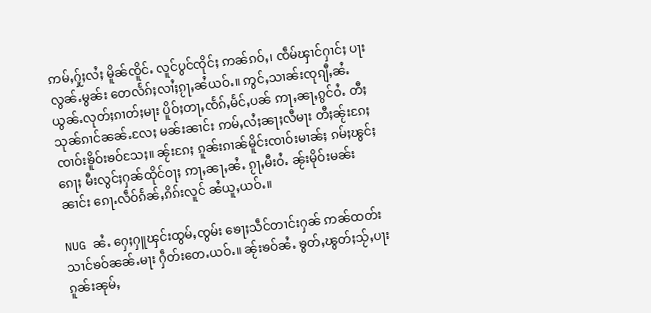ဢမ်ႇႁႂ်ႈလႆႈ မိူၼ်ၸိူင်ႉ လူင်ပွင်ၸိုင်ႈ ဢၼ်ၵဝ်ႇ၊ ၸဵမ်ၾၢင်ႁၢင်ႈ ပႃးလွၼ်ႉမွၼ်း တေလႅၵ်ႈလၢႆႈၵႂႃႇၼႆယဝ်ႉ။ ဢွင်ႇသၢၼ်းၸုၵျီႇၼႆႉ ယွၼ်ႉလုတ်ႈၵၢတ်ႈမႃး ပိူဝ်ႈတႃႇၸႅၵ်ႇမႅင်ႇပၼ် ဢႃႇၼႃႇၵွင်ဝႆႉ တီႈသုၼ်ၵၢင်ၼၼ်ႉလႄႈ မၼ်းၼၢင်း ဢမ်ႇလႆႈၼႃႈလီမႃး တီႈၼႂ်းၵႄႈၸၢဝ်းၶိူဝ်းၶဝ်သႄႈ။ ၼႂ်းၵႄႈ ၵူၼ်းၵၢၼ်မိူင်းၸၢဝ်းမၢၼ်ႈ ၵမ်ႈၽွင်ႈၵေႃႈ မီးလွင်ႈႁၼ်ထိုင်ဝႃႈ ဢႃႇၼႃႇၼႆႉ ၵႂႃႇမီးဝႆႉ ၼႂ်းမိုဝ်းမၼ်းၼၢင်း ၵေႃႉလဵဝ်ၵႅၼ်ႇၵိၵ်းလူင် ၼႆယူႇယဝ်ႉ။

NUG ၼႆႉ ႁေႈႁူၾင်းထွမ်ႇၸွမ်း ၶေႃႈသဵင်တၢင်းႁၼ် ဢၼ်ထတ်းသၢင်ၶဝ်ၼၼ်ႉမႃး ႁဵတ်းတေႉယဝ်ႉ။ ၼႂ်းၶဝ်ၼႆႉ ၶွတ်ႇၽွတ်ႈသႂ်ႇပႃး ၵူၼ်းၼုမ်ႇ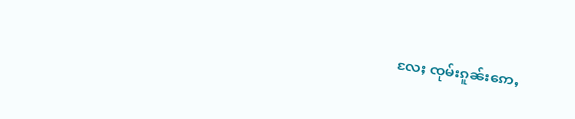လႄႈ ၸုမ်းၵူၼ်းဢေႇ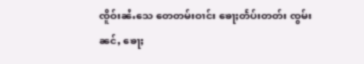ၸိူဝ်းၼႆႉသေ တေတမ်းဝၢင်း ၶေႃႈတႅပ်းတတ်း ၸွမ်းၼင်ႇ ၶေႃႈ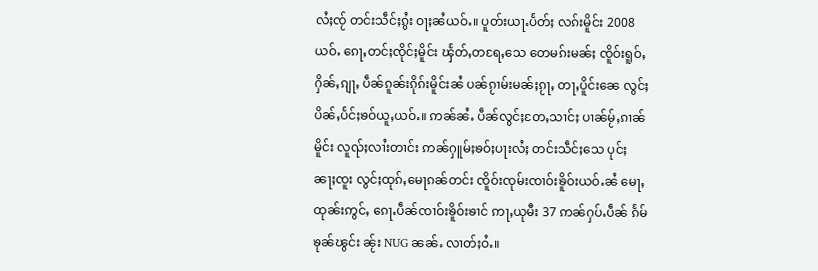လႆႈၸႂ် တင်းသဵင်ႈၵွႆး ဝႃႈၼႆယဝ်ႉ။ ပူတ်းယႃႉပႅတ်ႈ လၵ်းမိူင်း 2008 ယဝ်ႉ ၵေႃႇတင်ႈၸိုင်ႈမိူင်း ၾႅတ်ႇတရႄႇသေ တေမၵ်းမၼ်ႈ ၸိူဝ်းရူဝ်ႇႁိၼ်ႇၵျႃႇ ပဵၼ်ၵူၼ်းၵိုၵ်းမိူင်းၼႆ ပၼ်ၵႂၢမ်းမၼ်ႈၵႂႃႇ တႃႇပိူင်းၼေ လွင်ႈပိၼ်ႇပႅင်ႈၶဝ်ယူႇယဝ်ႉ။ ဢၼ်ၼႆႉ ပဵၼ်လွင်ႈတႄႇသၢင်ႈ ပၢၼ်မႂ်ႇၵၢၼ်မိူင်း လူၺ်ႈလၢႆးတၢင်း ဢၼ်ႁူမ်ႈၶဝ်ႈပႃးလႆႈ တင်းသဵင်ႈသေ ပုင်ႈၼႃႈၸူး လွင်ႈထုၵ်ႇမေႃၵၼ်တင်း ၸိူဝ်းၸုမ်းၸၢဝ်းၶိူဝ်းယဝ်ႉၼႆ မေႃႇထုၼ်းဢွင်ႇ ၵေႃႉပဵၼ်ၸၢဝ်းၶိူဝ်းၶၢင် ဢႃႇယုမီး 37 ဢၼ်ႁပ်ႉပဵၼ် ၵႅမ်ၶုၼ်ၽွင်း ၼႂ်း NUG ၼၼ်ႉ လၢတ်ႈဝႆႉ။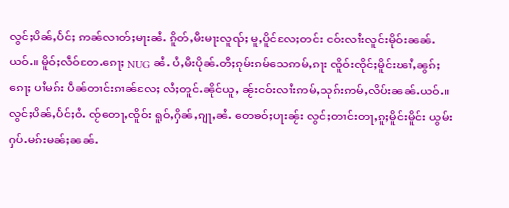လွင်ႈပိၼ်ႇပႅင်ႈ ဢၼ်လၢတ်ႈမႃးၼႆႉ ၵိူတ်ႇမီးမႃးလူၺ်ႈ မူႇပိူင်လႄႈတင်း ငဝ်းလၢႆးလူင်းမိုဝ်းၼၼ်ႉယဝ်ႉ။ မိူဝ်ႈလဵဝ်တႄႉၵေႃႈ NUG ၼႆႉ ပႆႇမီးပိုၼ်ႉတီႈၵုမ်းၵမ်သေဢမ်ႇၵႃး ၸိူဝ်းၸိုင်ႈမိူင်းၽၢႆႇၼွၵ်ႈၵေႃႈ ပၢႆမၵ်း ပဵၼ်တၢင်းၵၢၼ်လႄႈ လႆႈတူင်ႉၼိုင်ယူႇ ၼႂ်းငဝ်းလၢႆးဢမ်ႇသုၵ်းဢမ်ႇလိပ်းၼၼ်ႉယဝ်ႉ။ လွင်ႈပိၼ်ႇပႅင်ႈဝႆႉ ၸႂ်တေႃႇၸိူဝ်း ရူဝ်ႇႁိၼ်ႇၵျႃႇၼႆႉ တေၶဝ်ႈပႃးၼႂ်း လွင်ႈတၢင်းတႃႇၵူႈမိူင်းမိူင်း ယွမ်းႁပ်ႉမၵ်းမၼ်ႈၼၼ်ႉ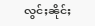လွင်ႈၼိုင်ႈ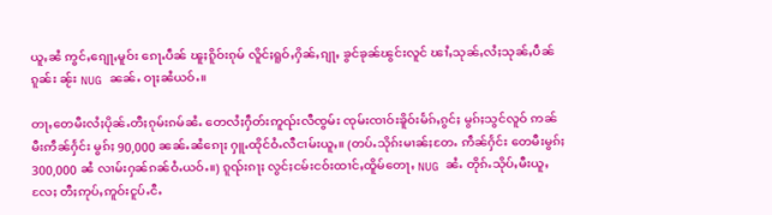ယူႇၼႆ ဢွင်ႇၵျေႃႇမူဝ်း ၵေႃႉပဵၼ် ၽူႈၵိူဝ်းၵုမ် လိူင်ႈရူဝ်ႇႁိၼ်ႇၵျႃႇ ၶွင်ၶုၼ်ၽွင်းလူင် ၽၢႆႇသုၼ်ႇလႆႈသုၼ်ႇပဵၼ်ၵူၼ်း ၼႂ်း NUG ၼၼ်ႉ ဝႃႈၼႆယဝ်ႉ။

တႃႇတေမီးလႆႈပိုၼ်ႉတီႈၵုမ်းၵမ်ၼႆႉ တေလႆႈႁဵတ်းဢူၺ်းလီၸွမ်း ၸုမ်းၸၢဝ်းၶိူဝ်းမႅၵ်ႇၵွင်ႈ မွၵ်ႈသွင်လူဝ် ဢၼ်မီးဢဵၼ်ႁႅင်း မွၵ်ႈ 90,000 ၼၼ်ႉၼႆၵေႃႈ ႁူႉထိုင်ဝႆႉလီငၢမ်းယူႇ။ (တပ်ႉသိုၵ်းမၢၼ်ႈတႄႉ ဢဵၼ်ႁႅင်း တေမီးမွၵ်ႈ 300,000 ၼႆ လၢမ်းႁၼ်ၵၼ်ဝႆႉယဝ်ႉ။) ၵူၺ်းၵႃႈ လွင်ႈငမ်းငဝ်းထၢင်ႇထိူမ်တေႃႇ NUG ၼႆႉ တိုၵ်ႉသိုပ်ႇမီးယူႇလႄႈ တီႈဢုပ်ႇဢူဝ်းငူပ်ႉငီႉ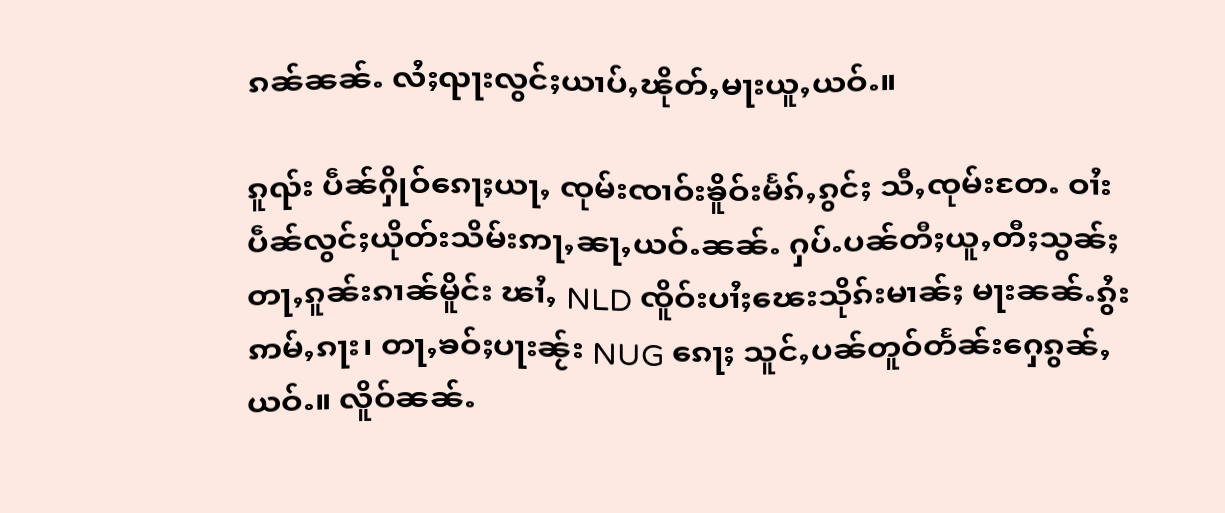ၵၼ်ၼၼ်ႉ လႆႈၺႃးလွင်ႈယၢပ်ႇၽိုတ်ႇမႃးယူႇယဝ်ႉ။

ၵူၺ်း ပဵၼ်ႁိုဝ်ၵေႃႈယႃႇ ၸုမ်းၸၢဝ်းၶိူဝ်းမႅၵ်ႇၵွင်ႈ သီႇၸုမ်းတႄႉ ဝၢႆးပဵၼ်လွင်ႈယိုတ်းသိမ်းဢႃႇၼႃႇယဝ်ႉၼၼ်ႉ ႁပ်ႉပၼ်တီႈယူႇတီႈသွၼ်ႈ တႃႇၵူၼ်းၵၢၼ်မိူင်း ၽၢႆႇ NLD ၸိူဝ်းပၢႆႈၽေးသိုၵ်းမၢၼ်ႈ မႃးၼၼ်ႉၵွႆးဢမ်ႇၵႃး၊ တႃႇၶဝ်ႈပႃးၼႂ်း NUG ၵေႃႈ သူင်ႇပၼ်တူဝ်တႅၼ်းႁေၵွၼ်ႇယဝ်ႉ။ လိူဝ်ၼၼ်ႉ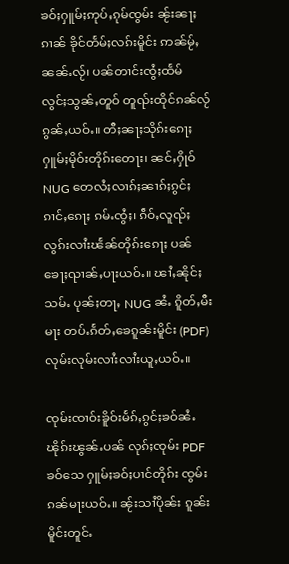ၶဝ်ႈႁူမ်ႈဢုပ်ႇၵုမ်ၸွမ်း ၼႂ်းၼႃႈၵၢၼ် ၶိုင်တႅမ်ႈလၵ်းမိူင်း ဢၼ်မႂ်ႇၼၼ်ႉလႂ်၊ ပၼ်တၢင်းၸွႆႈထႅမ် လွင်ႈသွၼ်ႇတူဝ် တူၺ်းထိုင်ၵၼ်လႂ်ၵွၼ်ႇယဝ်ႉ။ တီႈၼႃႈသိုၵ်းၵေႃႈ ႁူမ်ႈမိုဝ်းတိုၵ်းတေႃး၊ ၼင်ႇႁိုဝ် NUG တေလႆႈလၢၵ်ႈၼၢၵ်ႈၵွင်ႈၵၢင်ႇၵေႃႈ ၵမ်ႉၸွႆႈ၊ ၵဵဝ်ႇလူၺ်ႈ လွၵ်းလၢႆးၽႅၼ်တိုၵ်းၵေႃႈ ပၼ်ၶေႃႈၺၢၼ်ႇပႃးယဝ်ႉ။ ၽၢႆႇၼိုင်ႈသမ်ႉ ပုၼ်ႈတႃႇ NUG ၼႆႉ ၵိူတ်ႇမီးမႃး တပ်ႉၵႅတ်ႇၶေၵူၼ်းမိူင်း (PDF) လုမ်းလုမ်းလၢႆးလၢႆးယူႇယဝ်ႉ။

ၸုမ်းၸၢဝ်းၶိူဝ်းမႅၵ်ႇၵွင်ႈၶဝ်ၼႆႉ ၽိုၵ်းၽွၼ်ႉပၼ် လုၵ်ႈၸုမ်း PDF ၶဝ်သေ ႁူမ်ႈၶဝ်ႈပၢင်တိုၵ်း ၸွမ်းၵၼ်မႃးယဝ်ႉ။ ၼႂ်းသၢႆပိုၼ်း ၵူၼ်းမိူင်းတူင်ႉ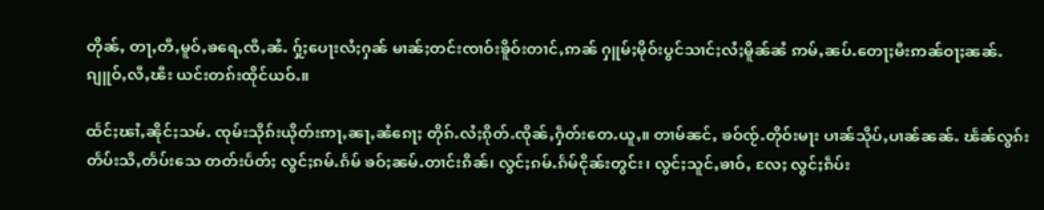တိုၼ်ႇ တႃႇတီႇမူဝ်ႇၶရေႇၸီႇၼႆႉ ႁႂ်ႈပေႃးလႆႈႁၼ် မၢၼ်ႈတင်းၸၢဝ်းၶိူဝ်းတၢင်ႇဢၼ် ႁူမ်ႈမိုဝ်းပွင်သၢင်ႈလႆႈမိူၼ်ၼႆ ဢမ်ႇၼပ်ႉတေႃႈမီးဢၼ်ဝႃႈၼၼ်ႉ ၵျူဝ်ႇလီႇၽီး ယင်းတၵ်းထိုင်ယဝ်ႉ။

ထႅင်ႈၽၢႆႇၼိုင်ႈသမ်ႉ ၸုမ်းသိုၵ်းယိုတ်းဢႃႇၼႃႇၼႆၵေႃႈ တိုၵ်ႉလႆႈၵိုတ်ႉၸိုၼ်ႇႁဵတ်းတေႉယူႇ။ တၢမ်ၼင်ႇ ၶဝ်ၸႂ်ႉတိုဝ်းမႃး ပၢၼ်သိုပ်ႇပၢၼ်ၼၼ်ႉ ၽႅၼ်လွၵ်းတႅပ်းသီႇတႅပ်းသေ တတ်းပႅတ်ႈ လွင်ႈၵမ်ႉၵႅမ် ၶဝ်ႈၼမ်ႉတၢင်းၵိၼ်၊ လွင်ႈၵမ်ႉၵႅမ်ငိုၼ်းတွင်း၊ လွင်ႈသူင်ႇၶၢဝ်ႇ လႄႈ လွင်ႈၵဵပ်း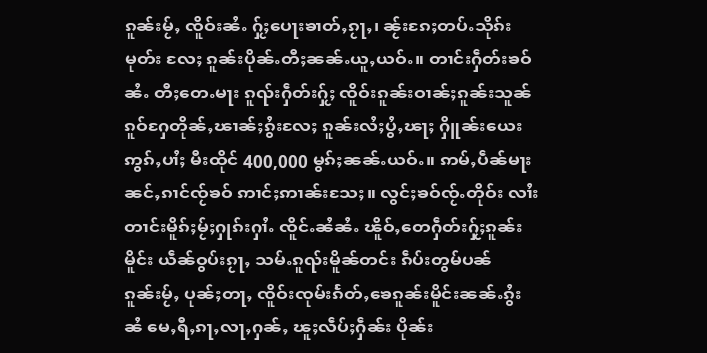ၵူၼ်းမႂ်ႇ ၸိူဝ်းၼႆႉ ႁႂ်ႈပေႃးၶၢတ်ႇၵႂႃႇ၊ ၼႂ်းၵႄႈတပ်ႉသိုၵ်းမုတ်း လႄႈ ၵူၼ်းပိုၼ်ႉတီႈၼၼ်ႉယူႇယဝ်ႉ။ တၢင်းႁဵတ်းၶဝ်ၼႆႉ တီႈတေႉမႃး ၵူၺ်းႁဵတ်းႁႂ်ႈ ၸိူဝ်းၵူၼ်းဝၢၼ်ႈၵူၼ်းသူၼ် ၵူဝ်ႁႄတိုၼ်ႇၽၢၼ်ႈၵွႆးလႄႈ ၵူၼ်းလႆႈပွႆႇၽႃႈ ႁိူၼ်းယေး ဢွၵ်ႇပၢႆႈ မီးထိုင် 400,000 မွၵ်ႈၼၼ်ႉယဝ်ႉ။ ဢမ်ႇပဵၼ်မႃး ၼင်ႇၵၢင်ၸႂ်ၶဝ် ဢၢင်ႈဢၢၼ်းသႄႈ။ လွင်ႈၶဝ်ၸႂ်ႉတိုဝ်း လၢႆးတၢင်းမိူၵ်ႈမႂ်ႈႁုၵ်းႁၢႆႉ ၸိူင်ႉၼႆၼႆႉ ၽိူဝ်ႇတေႁဵတ်းႁႂ်ႈၵူၼ်းမိူင်း ယဵၼ်ဝွပ်းၵႂႃႇ သမ်ႉၵူၺ်းမိူၼ်တင်း ၵဵပ်းတွမ်ပၼ် ၵူၼ်းမႂ်ႇ ပုၼ်ႈတႃႇ ၸိူဝ်းၸုမ်းၵႅတ်ႇၶေၵူၼ်းမိူင်းၼၼ်ႉၵွႆးၼႆ မေႇရီႇၵႃႇလႃႇႁၼ်ႇ ၽူႈလဵပ်ႈႁဵၼ်း ပိုၼ်း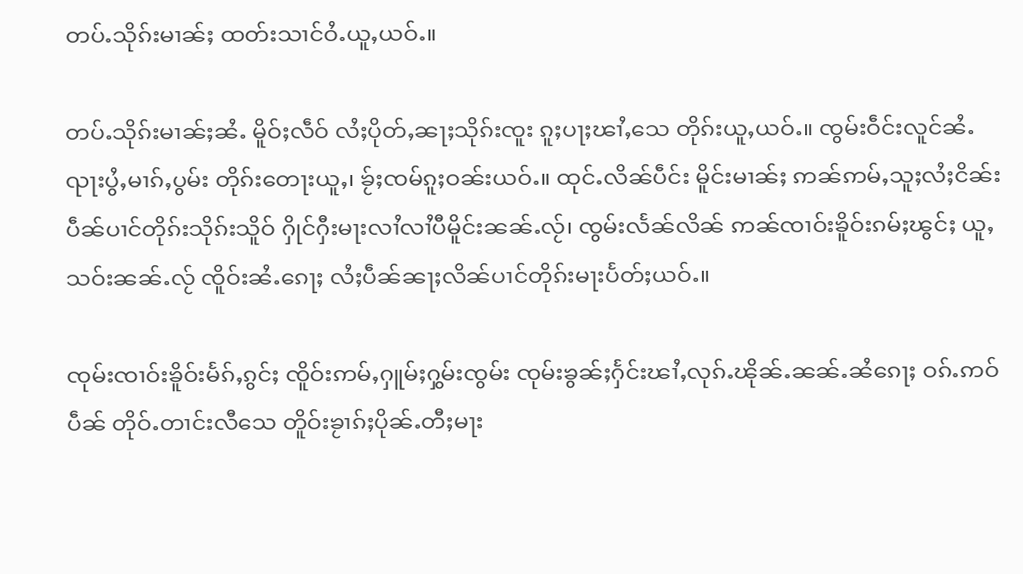တပ်ႉသိုၵ်းမၢၼ်ႈ ထတ်းသၢင်ဝႆႉယူႇယဝ်ႉ။

တပ်ႉသိုၵ်းမၢၼ်ႈၼႆႉ မိူဝ်ႈလဵဝ် လႆႈပိုတ်ႇၼႃႈသိုၵ်းၸူး ၵူႈပႃႈၽၢႆႇသေ တိုၵ်းယူႇယဝ်ႉ။ ၸွမ်းဝဵင်းလူင်ၼႆႉ ၺႃးပွႆႇမၢၵ်ႇပွမ်း တိုၵ်းတေႃးယူႇ၊ ၶႂ်ႈၸမ်ၵူႈဝၼ်းယဝ်ႉ။ ထုင်ႉလိၼ်ပဵင်း မိူင်းမၢၼ်ႈ ဢၼ်ဢမ်ႇသူႈလႆႈငိၼ်း ပဵၼ်ပၢင်တိုၵ်းသိုၵ်းသိူဝ် ႁိုင်ႁီးမႃးလၢႆလၢႆပီမိူင်းၼၼ်ႉလႂ်၊ ၸွမ်းလႅၼ်လိၼ် ဢၼ်ၸၢဝ်းၶိူဝ်းၵမ်ႈၽွင်ႈ ယူႇသဝ်းၼၼ်ႉလႂ် ၸိူဝ်းၼႆႉၵေႃႈ လႆႈပဵၼ်ၼႃႈလိၼ်ပၢင်တိုၵ်းမႃးပႅတ်ႈယဝ်ႉ။

ၸုမ်းၸၢဝ်းၶိူဝ်းမႅၵ်ႇၵွင်ႈ ၸိူဝ်းဢမ်ႇႁူမ်ႈႁွမ်းၸွမ်း ၸုမ်းၶွၼ်ႈႁႅင်းၽၢႆႇလုၵ်ႉၽိုၼ်ႉၼၼ်ႉၼႆၵေႃႈ ဝၵ်ႉဢဝ်ပဵၼ် တိုဝ်ႉတၢင်းလီသေ တိူဝ်းၶႂၢၵ်ႈပိုၼ်ႉတီႈမႃး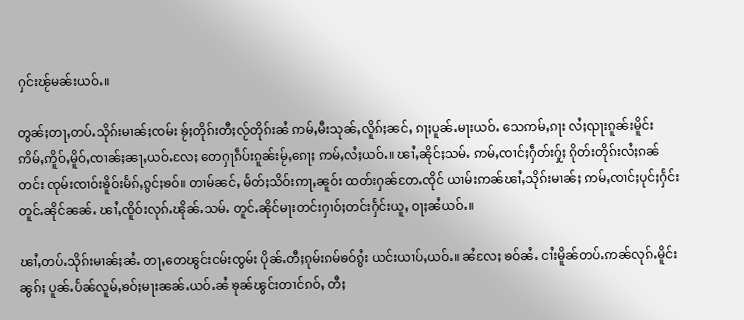ႁင်းၽႂ်မၼ်းယဝ်ႉ။

တွၼ်ႈတႃႇတပ်ႉသိုၵ်းမၢၼ်ႈၸမ်း ၶႂ်ႈတိုၵ်းတီႈလႂ်တိုၵ်းၼႆ ဢမ်ႇမီးသုၼ်ႇလိူၵ်ႈၼင်ႇ ၵႃႈပူၼ်ႉမႃးယဝ်ႉ သေဢမ်ႇၵႃး လႆႈၺႃးၵူၼ်းမိူင်း ဢိမ်ႇဢိူဝ်ႇမိူဝ်ႇၸၢၼ်ႈၼႃႇယဝ်ႉလႄႈ တေႁႃၵဵပ်းၵူၼ်းမႂ်ႇၵေႃႈ ဢမ်ႇလႆႈယဝ်ႉ။ ၽၢႆႇၼိုင်ႈသမ်ႉ ဢမ်ႇၸၢင်ႈႁဵတ်းႁႂ်ႈ ၵိုတ်းတိုၵ်းလႆႈၵၼ်တင်း ၸုမ်းၸၢဝ်းၶိူဝ်းမႅၵ်ႇၵွင်ႈၶဝ်။ တၢမ်ၼင်ႇ မႅတ်ႈသိဝ်းဢႃႇၼူဝ်း ထတ်းႁၼ်တႄႉၸိုင် ယၢမ်းဢၼ်ၽၢႆႇသိုၵ်းမၢၼ်ႈ ဢမ်ႇၸၢင်ႈပုင်ႈႁႅင်းတူင်ႉၼိုင်ၼၼ်ႉ ၽၢႆႇၸိူဝ်းလုၵ်ႉၽိုၼ်ႉသမ်ႉ တူင်ႉၼိုင်မႃးတင်းႁၢဝ်ႈတင်းႁႅင်းယူႇ ဝႃႈၼႆယဝ်ႉ။

ၽၢႆႇတပ်ႉသိုၵ်းမၢၼ်ႈၼႆႉ တႃႇတေၽွင်းငမ်းၸွမ်း ပိုၼ်ႉတီႈၵုမ်းၵမ်ၶဝ်ၵွႆး ယင်းယၢပ်ႇယဝ်ႉ။ ၼႆလႄႈ ၶဝ်ၼႆႉ ငၢႆးမိူၼ်တပ်ႉဢၼ်လုၵ်ႉမိူင်းၼွၵ်ႈ ပူၼ်ႉပႅၼ်လူမ်ႇၶဝ်ႈမႃးၼၼ်ႉယဝ်ႉၼႆ ၶုၼ်ၽွင်းတၢင်ၵဝ်ႇ တီႈ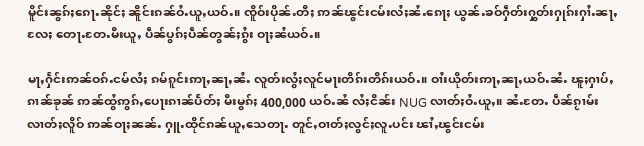မိူင်းၼွၵ်ႈၵေႃႉၼိုင်ႈ ၼိူင်းၵၼ်ဝႆႉယူႇယဝ်ႉ။ ၸိူဝ်းပိုၼ်ႉတီႈ ဢၼ်ၽွင်းငမ်းလႆႈၼႆႉၵေႃႈ ယွၼ်ႉၶဝ်ႁဵတ်းႁွတ်းႁုၵ်းႁၢႆႉၼႃႇလႄႈ တေႃႉတႄႉမီးယူႇ ပဵၼ်ပွၵ်ႈပဵၼ်တွၼ်ႈၵွႆး ဝႃႈၼႆယဝ်ႉ။

မႃႇႁႅင်းဢၼ်ဝၵ်ႉငမ်လႆႈ ၵမ်ၵူင်းဢႃႇၼႃႇၼႆႉ လူတ်းလွႆႈလူင်မႃးတိၵ်းတိၵ်းယဝ်ႉ။ ဝၢႆးယိုတ်းဢႃႇၼႃႇယဝ်ႉၼႆႉ ၽူႈႁၢပ်ႇၵၢၼ်ၶုၼ် ဢၼ်ထွႆဢွၵ်ႇပေႃးၵၢၼ်ပႅတ်ႈ မီးမွၵ်ႈ 400,000 ယဝ်ႉၼႆ လႆႈငိၼ်း NUG လၢတ်ႈဝႆႉယူႇ။ ၼႆႉတႄႉ ပဵၼ်ၵႂၢမ်းလၢတ်ႈလိူဝ် ဢၼ်ဝႃႈၼၼ်ႉ ႁူႉထိုင်ၵၼ်ယူႇသေတႃႉ တူင်ႇဝၢတ်ႈလွင်ႈလူႉပင်း ၽၢႆႇၽွင်းငမ်း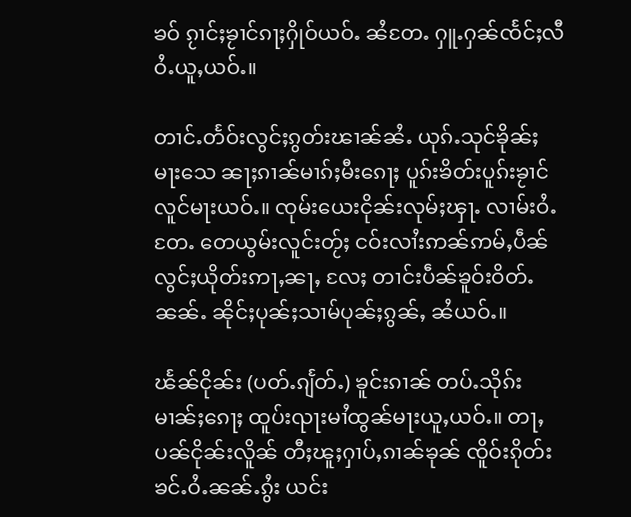ၶဝ် ၵႂၢင်ႈၶႂၢင်ၵႃႈႁိုဝ်ယဝ်ႉ ၼႆတႄႉ ႁူႉႁၼ်ၸႅင်ႈလီဝႆႉယူႇယဝ်ႉ။

တၢင်ႉတႅဝ်းလွင်ႈၵွတ်းၽၢၼ်ၼႆႉ ယုၵ်ႉသုင်ၶိုၼ်ႈမႃးသေ ၼႃႈၵၢၼ်မၢၵ်ႈမီးၵေႃႈ ပူၵ်းၶိတ်းပူၵ်းၶႂၢင်လူင်မႃးယဝ်ႉ။ ၸုမ်းယေးငိုၼ်းလုမ်ႈၾႃႉ လၢမ်းဝႆႉတႄႉ တေယွမ်းလူင်းတႂ်ႈ ငဝ်းလၢႆးဢၼ်ဢမ်ႇပဵၼ် လွင်ႈယိုတ်းဢႃႇၼႃႇ လႄႈ တၢင်းပဵၼ်ၶူဝ်းဝိတ်ႉၼၼ်ႉ ၼိုင်ႈပုၼ်ႈသၢမ်ပုၼ်ႈၵွၼ်ႇ ၼႆယဝ်ႉ။

ၽႅၼ်ငိုၼ်း (ပတ်ႉၵျႅတ်ႉ) ၶူင်းၵၢၼ် တပ်ႉသိုၵ်းမၢၼ်ႈၵေႃႈ ထူပ်းၺႃးမၢႆထွၼ်မႃးယူႇယဝ်ႉ။ တႃႇပၼ်ငိုၼ်းလိူၼ် တီႈၽူႈႁၢပ်ႇၵၢၼ်ၶုၼ် ၸိူဝ်းၵိုတ်းၶင်ႉဝႆႉၼၼ်ႉၵွႆး ယင်း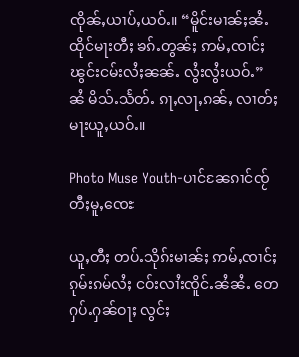ၸိုၼ်ႇယၢပ်ႇယဝ်ႉ။ “မိူင်းမၢၼ်ႈၼႆႉ ထိုင်မႃးတီႈ ၶၵ်ႉတွၼ်ႈ ဢမ်ႇၸၢင်ႈၽွင်းငမ်းလႆႈၼၼ်ႉ လွႆးလွႆးယဝ်ႉ” ၼႆ မိသ်ႉသႅတ်ႉ ၵႃႇလႃႇၵၼ်ႇ လၢတ်ႈမႃးယူႇယဝ်ႉ။

Photo Muse Youth-ပၢင်ၼႄၵၢင်ၸႂ် တီႈမူႇၸေႊ

ယူႇတီႈ တပ်ႉသိုၵ်းမၢၼ်ႈ ဢမ်ႇၸၢင်ႈၵုမ်းၵမ်လႆႈ ငဝ်းလၢႆးၸိူင်ႉၼႆၼႆႉ တေႁပ်ႉႁၼ်ဝႃႈ လွင်ႈ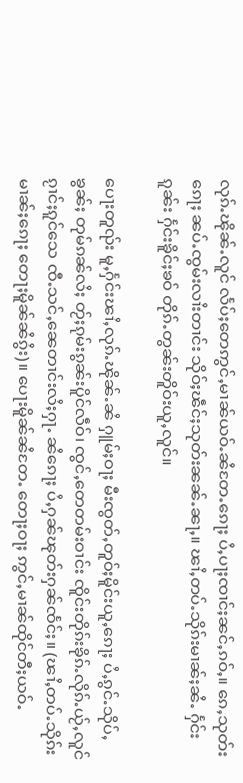လုၵ်ႉၽိုၼ်ႉလူင် လႅပ်ႈတေဢွင်ႇမၢၼ်ယဝ်ႉၼႆတႄႉၵေႃႈ ပႆႇပႃႈၸၢင်ႈၼင်ႇၵဝ်ႇ။ ၵေႇသုတ်းၵေႃႈ ၼပ်ႉၸွမ်းလၢႆးတၢင်း သိုဝ်ႈၽဵင်ႈသုတ်းၼၼ်ႉၼႃႇ။ ၽၢႆႇတပ်ႉသိုၵ်းမၢၼ်ႈၼႆႉ ႁႅင်းၵူၼ်း ႁႅင်းၶိူင်ႈၶဝ် တိုၵ်ႉတွၼ်းတိူဝ်းယူႇလူင်။

ပေႃးတူၺ်း မူႇႁႅင်းၽၢႆႇလုၵ်ႉၽိုၼ်ႉၼႆ ႁူမ်ႈဝႃႈ မီးၸွတ်ႇတူဝ်ႈမိူင်းယူႇၵေႃႈ ပႆႇၵွင်ႉသိုပ်ႇၶွၼ်ႈ တုမ်ၵၼ်လႆႈ တႂ်ႈၵုမ်းၵွၼ်းပိူင်လဵဝ်၊ ၸွင်ႇတေတမ်းဝၢင်း ၸိူင်းတိုၵ်းၶိုၵ်ႉလိုၵ်ႉယႂ်ႇလူင် ၵႂၢင်ႈၵူင်သေ ၸီႉသင်ႇၼေတၢင်းလႆႈႁႃႉ ၼႆၵေႃႈ ပႆႇႁၼ်ၽုတ်းႁၼ်ၸႅင်ႈ။ (ၽၢႆႇတပ်ႉသိုၵ်းမၢၼ်ႈၵေႃႈ တေႃႈမိူၼ်ၼႆၵွႆး)။ ပေႃးမိူၼ်ၼႆတႄႉ တေႃႈဝႃႈ ဢွင်ႇမၢၼ်ထိုင်တီႈယဝ်ႉ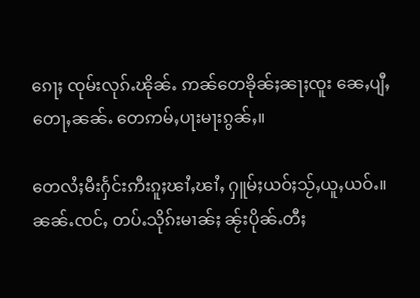ၵေႃႈ ၸုမ်းလုၵ်ႉၽိုၼ်ႉ ဢၼ်တေၶိုၼ်ႈၼႃႈၸူး ၼေႇပျီႇတေႃႇၼၼ်ႉ တေဢမ်ႇပႃးမႃးၵွၼ်ႇ။

တေလႆႈမီးႁႅင်းဢီးၵူႈၽၢႆႇၽၢႆႇ ႁူမ်ႈယဝ်ႈသႂ်ႇယူႇယဝ်ႉ။ ၼၼ်ႉၸင်ႇ တပ်ႉသိုၵ်းမၢၼ်ႈ ၼႂ်းပိုၼ်ႉတီႈ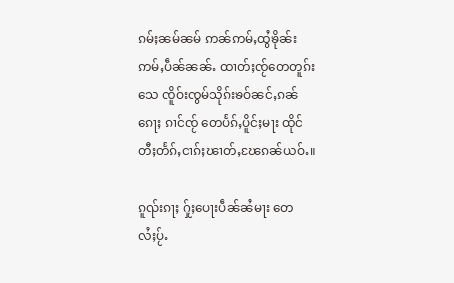ၵမ်ႈၼမ်ၼမ် ဢၼ်ဢမ်ႇထွႆၶိုၼ်း ဢမ်ႇပဵၼ်ၼၼ်ႉ ထၢတ်ႈၸႂ်တေတူၵ်းသေ ၸိူဝ်းၸွမ်သိုၵ်းၶဝ်ၼင်ႇၵၼ်ၵေႃႈ ၵၢင်ၸႂ် တေပႅၵ်ႇပိူင်ႈမႃး ထိုင်တီႈတႅၵ်ႇငၢၵ်ႈၽၢတ်ႇၽႄၵၼ်ယဝ်ႉ။

ၵူၺ်းၵႃႈ ႁႂ်ႈပေႃးပဵၼ်ၼႆမႃး တေလႆႈပႂ်ႉ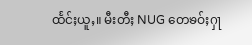ထႅင်ႈယူႇ။ မီးတီႈ NUG တေၶဝ်ႈႁႃ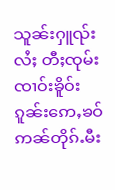သူၼ်းႁူၺ်းလႆႈ တီႈၸုမ်းၸၢဝ်းၶိူဝ်း ၵူၼ်းဢေႇၶဝ် ဢၼ်တိုၵ်ႉမီး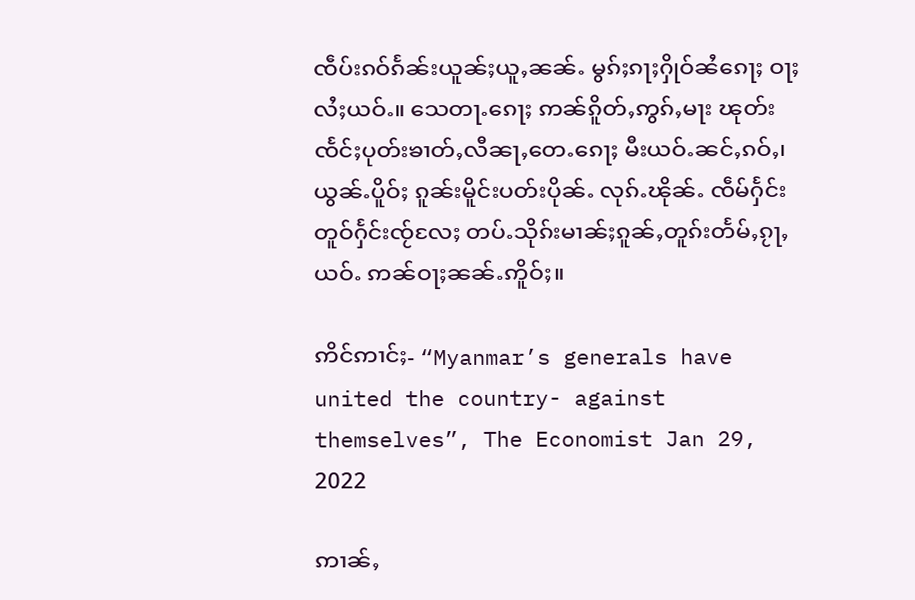ၸဵပ်းၵဝ်ၵႅၼ်းယူၼ်ႈယူႇၼၼ်ႉ မွၵ်ႈၵႃႈႁိုဝ်ၼႆၵေႃႈ ဝႃႈလႆႈယဝ်ႉ။ သေတႃႉၵေႃႈ ဢၼ်ၵိူတ်ႇဢွၵ်ႇမႃး ၽုတ်းၸႅင်ႈပုတ်းၶၢတ်ႇလီၼႃႇတေႉၵေႃႈ မီးယဝ်ႉၼင်ႇၵဝ်ႇ၊ ယွၼ်ႉပိူဝ်ႈ ၵူၼ်းမိူင်းပတ်းပိုၼ်ႉ လုၵ်ႉၽိုၼ်ႉ ၸဵမ်ႁႅင်းတူဝ်ႁႅင်းၸႂ်လႄႈ တပ်ႉသိုၵ်းမၢၼ်ႈၵူၼ်ႇတူၵ်းတႅမ်ႇၵႂႃႇယဝ်ႉ ဢၼ်ဝႃႈၼၼ်ႉဢိူဝ်ႈ။

ဢိင်ဢၢင်ႈ- “Myanmar’s generals have united the country- against themselves”, The Economist Jan 29, 2022

ဢၢၼ်ႇ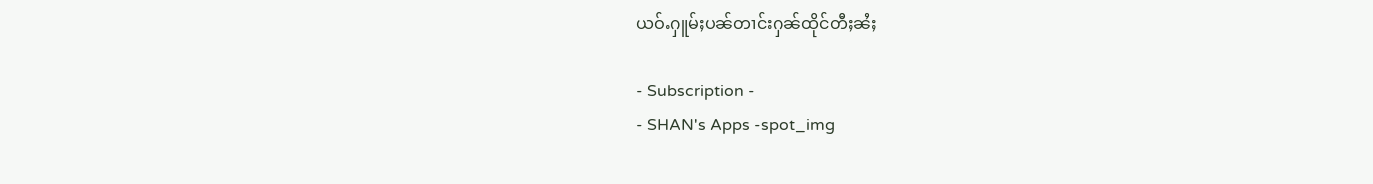ယဝ်ႉႁူမ်ႈပၼ်တၢင်းႁၼ်ထိုင်တီႈၼႆႈ

- Subscription -
- SHAN's Apps -spot_img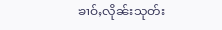ၶၢဝ်ႇလိုၼ်းသုတ်း